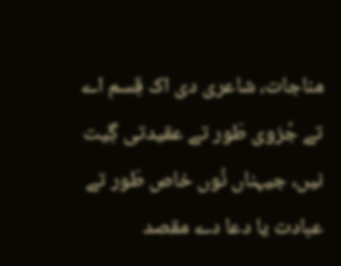مناجات، شاعری دی اک قِسم اے تے جُزوی طَور تے عقیدتی گِیت نیں، جیہناں نُوں خاص طَور تے عبادت یا دعا دے مقصد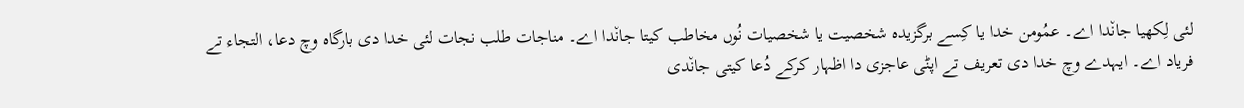لئی لِکھیا جان٘دا اے۔ عمُومن خدا یا کِسے برگزیدہ شخصیت یا شخصیات نُوں مخاطب کیتا جان٘دا اے۔ مناجات طلب نجات لئی خدا دی بارگاہ وچ دعا، التجاء تے فریاد اے۔ ایہدے وچ خدا دی تعریف تے اپݨی عاجزی دا اظہار کرکے دُعا کیتی جان٘دی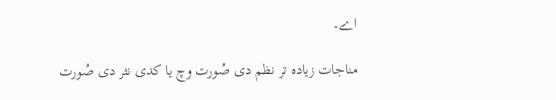اے۔

مناجات زیادہ تر نظم دی صُورت وچ یا کدی نثر دی صُورت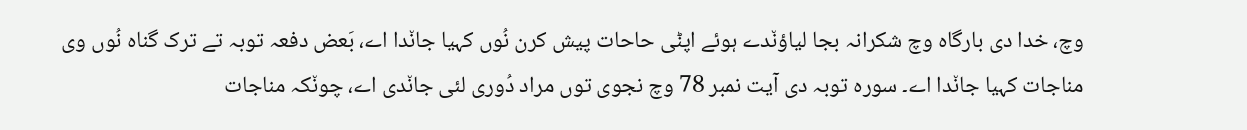وچ، خدا دی بارگاہ وچ شکرانہ بجا لیاؤن٘دے ہوئے اپݨی حاحات پیش کرن نُوں کہیا جان٘دا اے، بَعض دفعہ توبہ تے ترک گناہ نُوں وی مناجات کہیا جان٘دا اے۔ سورہ توبہ دی آیت نمبر 78 وچ نجوی توں مراد دُوری لئی جان٘دی اے، چون٘کہ مناجات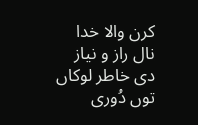کرن والا خدا نال راز و نیاز دی خاطر لوکاں توں دُوری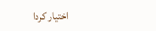اختیار کردا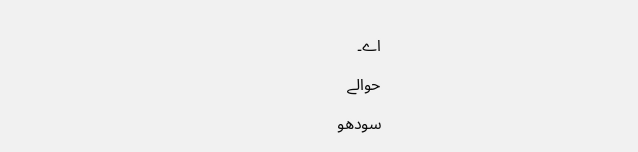اے۔

حوالے

سودھو